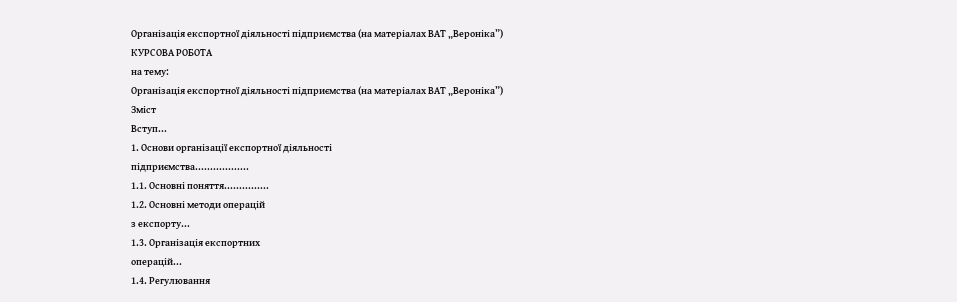Організація експортної діяльності підприємства (на матеріалах ВАТ „Вероніка”)
КУРСОВА РОБОТА
на тему:
Організація експортної діяльності підприємства (на матеріалах ВАТ „Вероніка”)
Зміст
Вступ...
1. Основи організації експортної діяльності
підприємства..................
1.1. Основні поняття...............
1.2. Основні методи операцій
з експорту...
1.3. Організація експортних
операцій...
1.4. Регулювання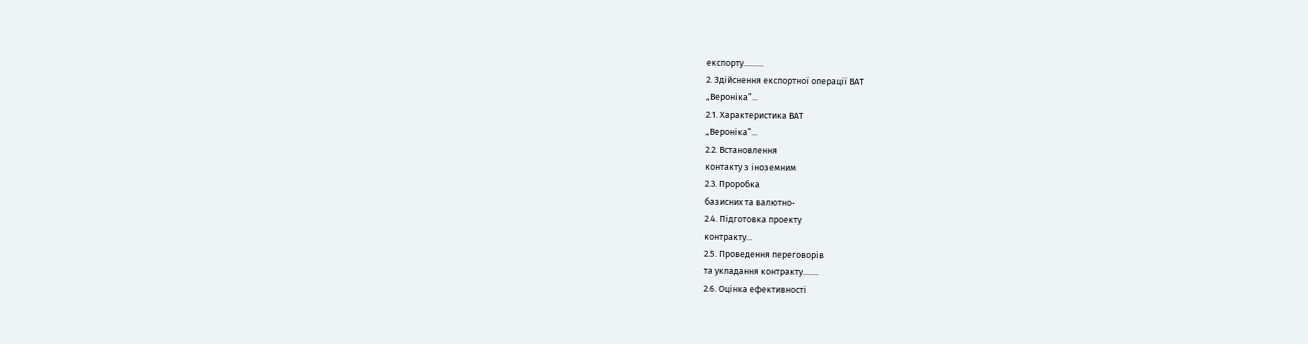експорту..........
2. Здійснення експортної операції ВАТ
„Вероніка”...
2.1. Характеристика ВАТ
„Вероніка”...
2.2. Встановлення
контакту з іноземним
2.3. Проробка
базисних та валютно-
2.4. Підготовка проекту
контракту...
2.5. Проведення переговорів
та укладання контракту........
2.6. Оцінка ефективності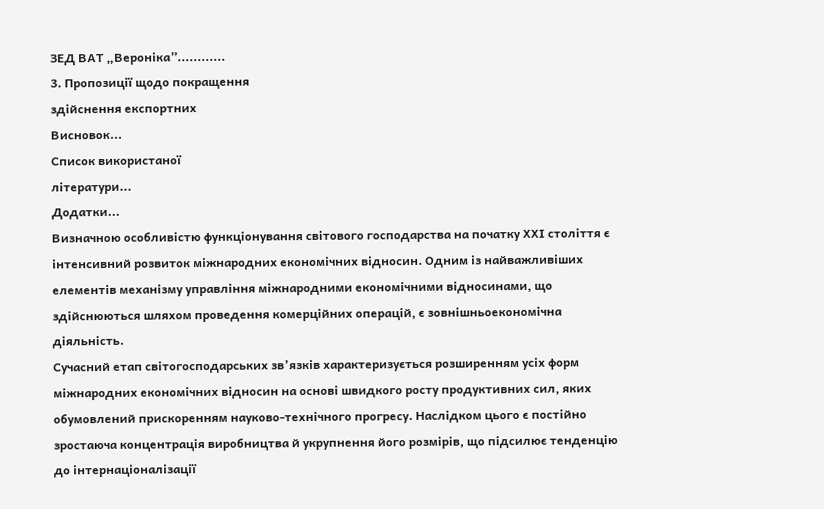ЗЕД ВАТ „Вероніка”............
3. Пропозиції щодо покращення
здійснення експортних
Висновок...
Список використаної
літератури...
Додатки...
Визначною особливістю функціонування світового господарства на початку ХХІ століття є інтенсивний розвиток міжнародних економічних відносин. Одним із найважливіших елементів механізму управління міжнародними економічними відносинами, що здійснюються шляхом проведення комерційних операцій, є зовнішньоекономічна діяльність.
Сучасний етап світогосподарських зв’язків характеризується розширенням усіх форм міжнародних економічних відносин на основі швидкого росту продуктивних сил, яких обумовлений прискоренням науково-технічного прогресу. Наслідком цього є постійно зростаюча концентрація виробництва й укрупнення його розмірів, що підсилює тенденцію до інтернаціоналізації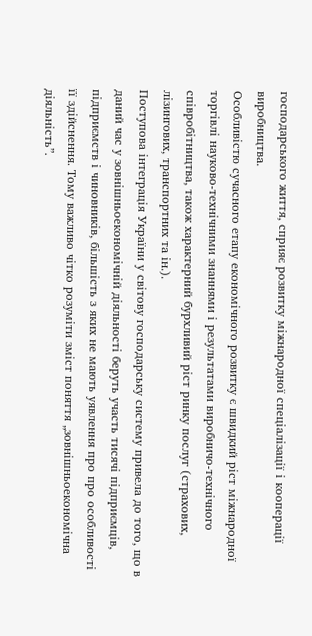господарського життя, сприяє розвитку міжнародної спеціалізації і кооперації виробництва.
Особливістю сучасного етапу економічного розвитку є швидкий ріст міжнародної торгівлі науково-технічними знаннями і результатами виробничо-технічного співробітництва, також характерний бурхливий ріст ринку послуг (страхових, лізингових, транспортних та ін.).
Поступова інтеграція України у світову господарську систему привела до того, що в даний час у зовнішньоекономічній діяльності беруть участь тисячі підприємців, підприємств і чиновників, більшість з яких не мають уявлення про про особливості її здійснення. Тому важливо чітко розуміти зміст поняття „зовнішньоекономічна діяльність”.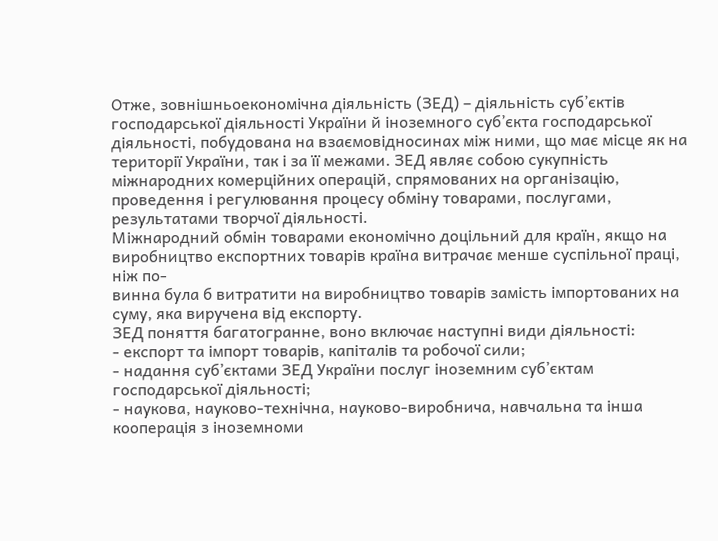Отже, зовнішньоекономічна діяльність (ЗЕД) – діяльність суб’єктів господарської діяльності України й іноземного суб’єкта господарської діяльності, побудована на взаємовідносинах між ними, що має місце як на території України, так і за її межами. ЗЕД являє собою сукупність міжнародних комерційних операцій, спрямованих на організацію, проведення і регулювання процесу обміну товарами, послугами, результатами творчої діяльності.
Міжнародний обмін товарами економічно доцільний для країн, якщо на виробництво експортних товарів країна витрачає менше суспільної праці, ніж по-
винна була б витратити на виробництво товарів замість імпортованих на суму, яка виручена від експорту.
ЗЕД поняття багатогранне, воно включає наступні види діяльності:
- експорт та імпорт товарів, капіталів та робочої сили;
- надання суб’єктами ЗЕД України послуг іноземним суб’єктам господарської діяльності;
- наукова, науково-технічна, науково-виробнича, навчальна та інша кооперація з іноземноми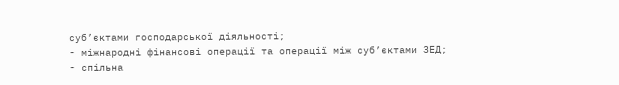суб’єктами господарської діяльності;
- міжнародні фінансові операції та операції між суб’єктами ЗЕД;
- спільна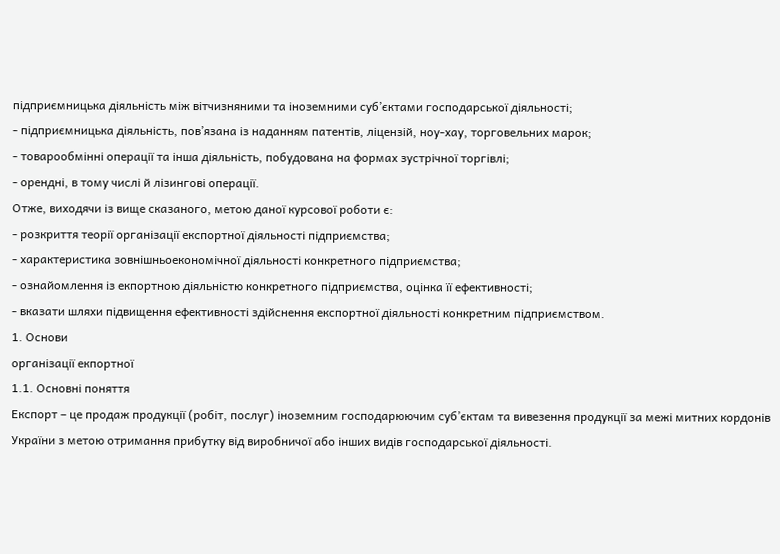підприємницька діяльність між вітчизняними та іноземними суб’єктами господарської діяльності;
- підприємницька діяльність, пов’язана із наданням патентів, ліцензій, ноу-хау, торговельних марок;
- товарообмінні операції та інша діяльність, побудована на формах зустрічної торгівлі;
- орендні, в тому числі й лізингові операції.
Отже, виходячи із вище сказаного, метою даної курсової роботи є:
- розкриття теорії організації експортної діяльності підприємства;
- характеристика зовнішньоекономічної діяльності конкретного підприємства;
- ознайомлення із екпортною діяльністю конкретного підприємства, оцінка її ефективності;
- вказати шляхи підвищення ефективності здійснення експортної діяльності конкретним підприємством.
1. Основи
організації екпортної
1.1. Основні поняття
Експорт – це продаж продукції (робіт, послуг) іноземним господарюючим суб’єктам та вивезення продукції за межі митних кордонів України з метою отримання прибутку від виробничої або інших видів господарської діяльності.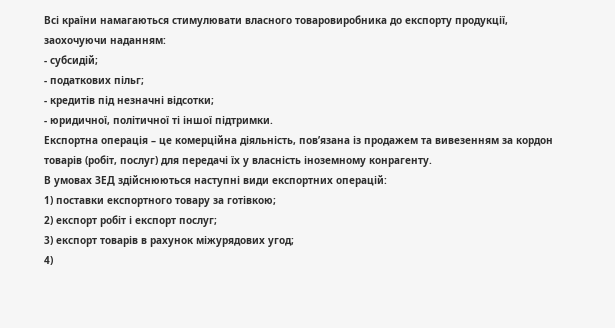Всі країни намагаються стимулювати власного товаровиробника до експорту продукції, заохочуючи наданням:
- субсидій;
- податкових пільг;
- кредитів під незначні відсотки;
- юридичної, політичної ті іншої підтримки.
Експортна операція – це комерційна діяльність, пов’язана із продажем та вивезенням за кордон товарів (робіт, послуг) для передачі їх у власність іноземному конрагенту.
В умовах ЗЕД здійснюються наступні види експортних операцій:
1) поставки експортного товару за готівкою;
2) експорт робіт і експорт послуг;
3) експорт товарів в рахунок міжурядових угод;
4)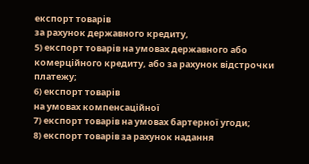експорт товарів
за рахунок державного кредиту,
5) експорт товарів на умовах державного або комерційного кредиту, або за рахунок відстрочки платежу;
6) експорт товарів
на умовах компенсаційної
7) експорт товарів на умовах бартерної угоди;
8) експорт товарів за рахунок надання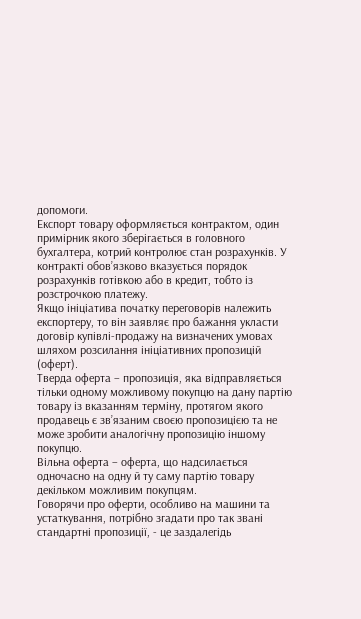допомоги.
Експорт товару оформляється контрактом, один примірник якого зберігається в головного бухгалтера, котрий контролює стан розрахунків. У контракті обов’язково вказується порядок розрахунків готівкою або в кредит, тобто із розстрочкою платежу.
Якщо ініціатива початку переговорів належить експортеру, то він заявляє про бажання укласти договір купівлі-продажу на визначених умовах шляхом розсилання ініціативних пропозицій (оферт).
Тверда оферта – пропозиція, яка відправляється тільки одному можливому покупцю на дану партію товару із вказанням терміну, протягом якого продавець є зв’язаним своєю пропозицією та не може зробити аналогічну пропозицію іншому покупцю.
Вільна оферта – оферта, що надсилається одночасно на одну й ту саму партію товару декільком можливим покупцям.
Говорячи про оферти, особливо на машини та устаткування, потрібно згадати про так звані стандартні пропозиції, - це заздалегідь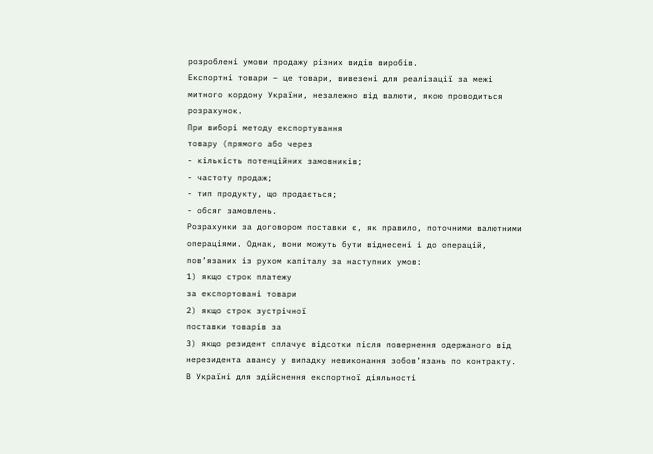розроблені умови продажу різних видів виробів.
Експортні товари – це товари, вивезені для реалізації за межі митного кордону України, незалежно від валюти, якою проводиться розрахунок.
При виборі методу експортування
товару (прямого або через
- кількість потенційних замовників;
- частоту продаж;
- тип продукту, що продається;
- обсяг замовлень.
Розрахунки за договором поставки є, як правило, поточними валютними операціями. Однак, вони можуть бути віднесені і до операцій, пов’язаних із рухом капіталу за наступних умов:
1) якщо строк платежу
за експортовані товари
2) якщо строк зустрічної
поставки товарів за
3) якщо резидент сплачує відсотки після повернення одержаного від нерезидента авансу у випадку невиконання зобов’язань по контракту.
В Україні для здійснення експортної діяльності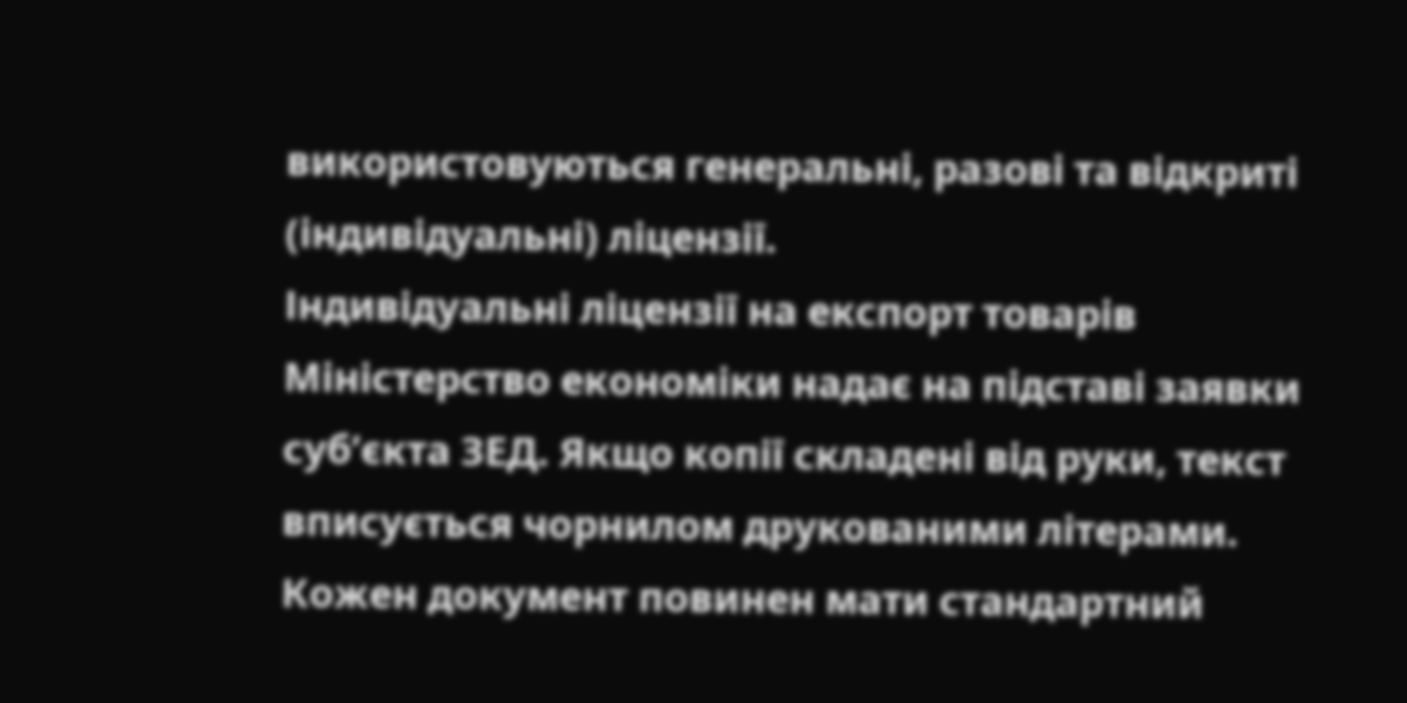використовуються генеральні, разові та відкриті (індивідуальні) ліцензії.
Індивідуальні ліцензії на експорт товарів Міністерство економіки надає на підставі заявки суб’єкта ЗЕД. Якщо копії складені від руки, текст вписується чорнилом друкованими літерами. Кожен документ повинен мати стандартний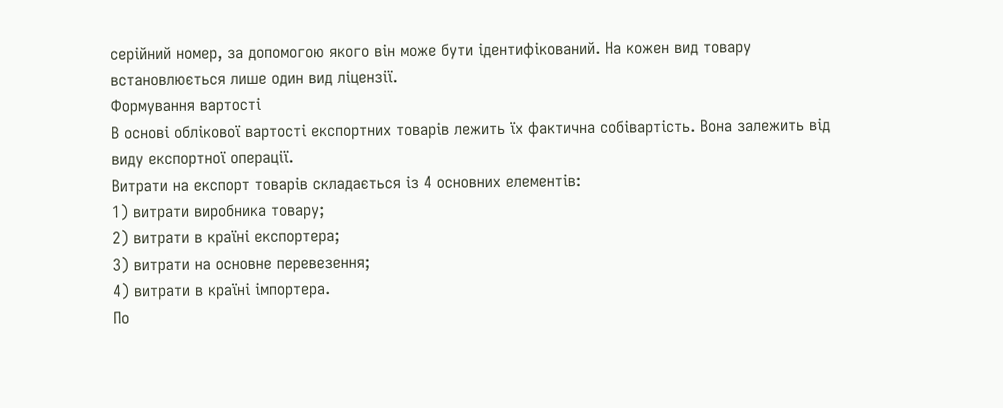серійний номер, за допомогою якого він може бути ідентифікований. На кожен вид товару встановлюється лише один вид ліцензії.
Формування вартості
В основі облікової вартості експортних товарів лежить їх фактична собівартість. Вона залежить від виду експортної операції.
Витрати на експорт товарів складається із 4 основних елементів:
1) витрати виробника товару;
2) витрати в країні експортера;
3) витрати на основне перевезення;
4) витрати в країні імпортера.
По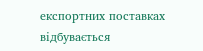експортних поставках відбувається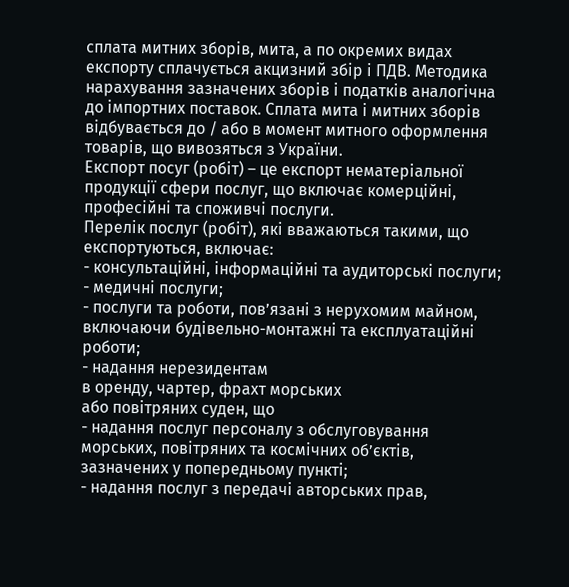сплата митних зборів, мита, а по окремих видах експорту сплачується акцизний збір і ПДВ. Методика нарахування зазначених зборів і податків аналогічна до імпортних поставок. Сплата мита і митних зборів відбувається до / або в момент митного оформлення товарів, що вивозяться з України.
Експорт посуг (робіт) – це експорт нематеріальної продукції сфери послуг, що включає комерційні, професійні та споживчі послуги.
Перелік послуг (робіт), які вважаються такими, що експортуються, включає:
- консультаційні, інформаційні та аудиторські послуги;
- медичні послуги;
- послуги та роботи, пов’язані з нерухомим майном, включаючи будівельно-монтажні та експлуатаційні роботи;
- надання нерезидентам
в оренду, чартер, фрахт морських
або повітряних суден, що
- надання послуг персоналу з обслуговування морських, повітряних та космічних об’єктів, зазначених у попередньому пункті;
- надання послуг з передачі авторських прав,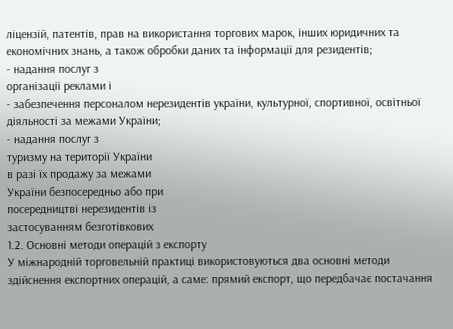ліцензій, патентів, прав на використання торгових марок, інших юридичних та економічних знань, а також обробки даних та інформації для резидентів;
- надання послуг з
організації реклами і
- забезпечення персоналом нерезидентів україни, культурної, спортивної, освітньої діяльності за межами України;
- надання послуг з
туризму на території України
в разі їх продажу за межами
України безпосередньо або при
посередництві нерезидентів із
застосуванням безготівкових
1.2. Основні методи операцій з експорту
У міжнародній торговельній практиці використовуються два основні методи здійснення експортних операцій, а саме: прямий експорт, що передбачає постачання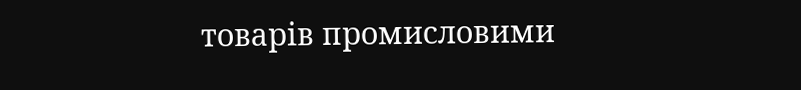товарів промисловими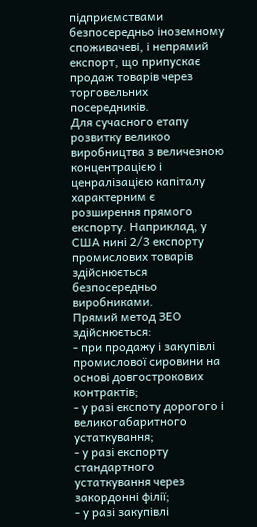підприємствами безпосередньо іноземному споживачеві, і непрямий експорт, що припускає продаж товарів через торговельних посередників.
Для сучасного етапу розвитку великоо виробництва з величезною концентрацією і ценралізацією капіталу характерним є розширення прямого експорту. Наприклад, у США нині 2/3 експорту промислових товарів здійснюється безпосередньо виробниками.
Прямий метод ЗЕО здійснюється:
- при продажу і закупівлі промислової сировини на основі довгострокових контрактів;
- у разі експоту дорогого і великогабаритного устаткування;
- у разі експорту стандартного устаткування через закордонні філії;
- у разі закупівлі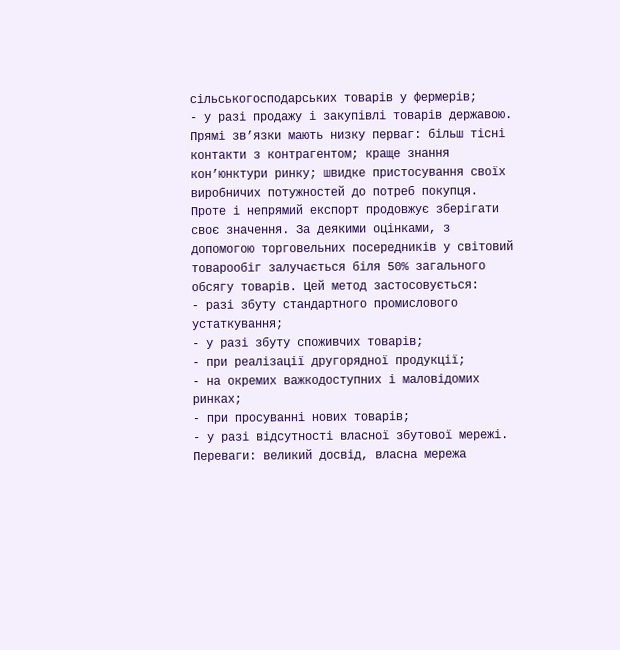сільськогосподарських товарів у фермерів;
- у разі продажу і закупівлі товарів державою.
Прямі зв’язки мають низку перваг: більш тісні контакти з контрагентом; краще знання кон’юнктури ринку; швидке пристосування своїх виробничих потужностей до потреб покупця.
Проте і непрямий експорт продовжує зберігати своє значення. За деякими оцінками, з допомогою торговельних посередників у світовий товарообіг залучається біля 50% загального обсягу товарів. Цей метод застосовується:
- разі збуту стандартного промислового устаткування;
- у разі збуту споживчих товарів;
- при реалізації другорядної продукції;
- на окремих важкодоступних і маловідомих ринках;
- при просуванні нових товарів;
- у разі відсутності власної збутової мережі.
Переваги: великий досвід, власна мережа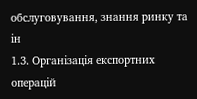обслуговування, знання ринку та ін
1.3. Організація експортних операцій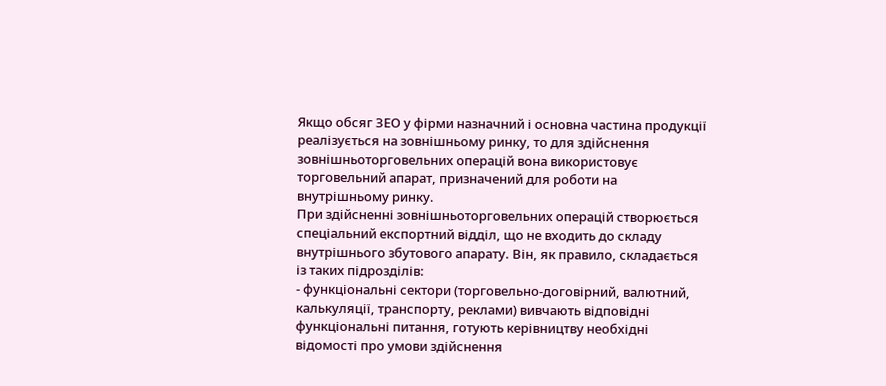Якщо обсяг ЗЕО у фірми назначний і основна частина продукції реалізується на зовнішньому ринку, то для здійснення зовнішньоторговельних операцій вона використовує торговельний апарат, призначений для роботи на внутрішньому ринку.
При здійсненні зовнішньоторговельних операцій створюється спеціальний експортний відділ, що не входить до складу внутрішнього збутового апарату. Він, як правило, складається із таких підрозділів:
- функціональні сектори (торговельно-договірний, валютний, калькуляції, транспорту, реклами) вивчають відповідні функціональні питання, готують керівництву необхідні відомості про умови здійснення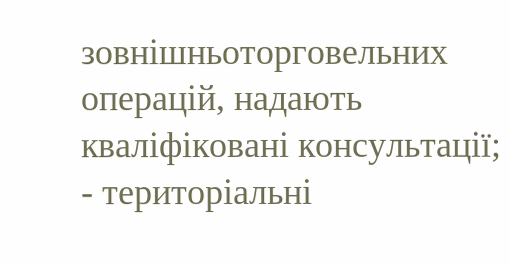зовнішньоторговельних операцій, надають кваліфіковані консультації;
- територіальні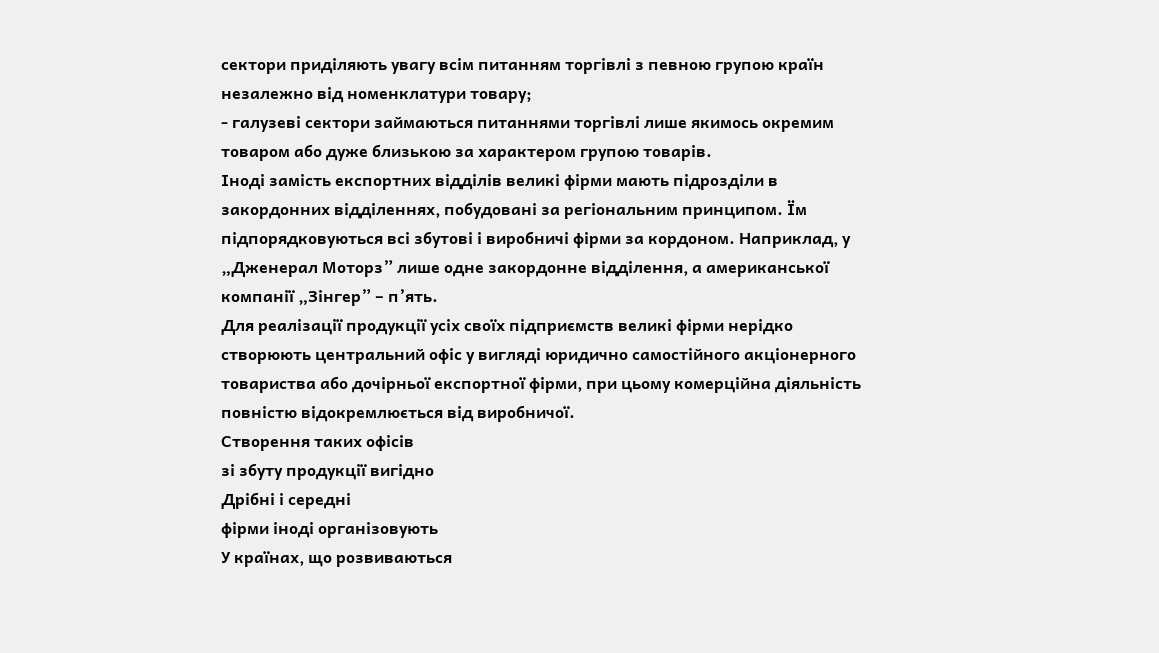сектори приділяють увагу всім питанням торгівлі з певною групою країн незалежно від номенклатури товару;
- галузеві сектори займаються питаннями торгівлі лише якимось окремим товаром або дуже близькою за характером групою товарів.
Іноді замість експортних відділів великі фірми мають підрозділи в закордонних відділеннях, побудовані за регіональним принципом. Їм підпорядковуються всі збутові і виробничі фірми за кордоном. Наприклад, у „Дженерал Моторз” лише одне закордонне відділення, а американської компанії „Зінгер” – п’ять.
Для реалізації продукції усіх своїх підприємств великі фірми нерідко створюють центральний офіс у вигляді юридично самостійного акціонерного товариства або дочірньої експортної фірми, при цьому комерційна діяльність повністю відокремлюється від виробничої.
Створення таких офісів
зі збуту продукції вигідно
Дрібні і середні
фірми іноді організовують
У країнах, що розвиваються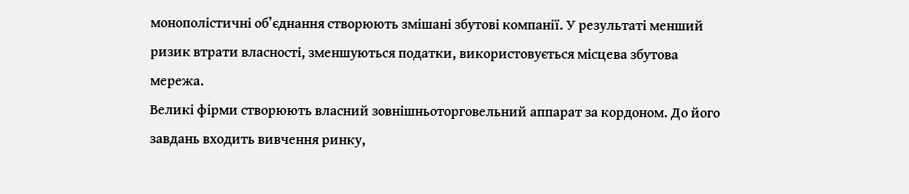монополістичні об’єднання створюють змішані збутові компанії. У результаті менший ризик втрати власності, зменшуються податки, використовується місцева збутова мережа.
Великі фірми створюють власний зовнішньоторговельний аппарат за кордоном. До його завдань входить вивчення ринку,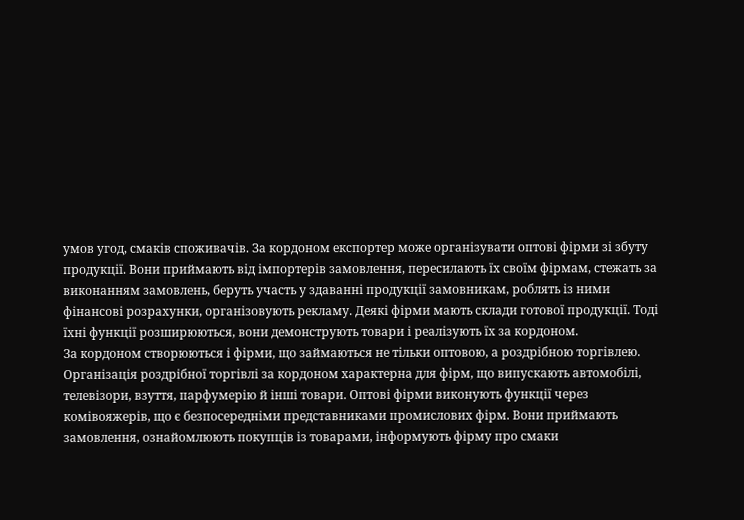умов угод, смаків споживачів. За кордоном експортер може організувати оптові фірми зі збуту продукції. Вони приймають від імпортерів замовлення, пересилають їх своїм фірмам, стежать за виконанням замовлень, беруть участь у здаванні продукції замовникам, роблять із ними фінансові розрахунки, організовують рекламу. Деякі фірми мають склади готової продукції. Тоді їхні функції розширюються, вони демонструють товари і реалізують їх за кордоном.
За кордоном створюються і фірми, що займаються не тільки оптовою, а роздрібною торгівлею. Організація роздрібної торгівлі за кордоном характерна для фірм, що випускають автомобілі, телевізори, взуття, парфумерію й інші товари. Оптові фірми виконують функції через комівояжерів, що є безпосередніми представниками промислових фірм. Вони приймають замовлення, ознайомлюють покупців із товарами, інформують фірму про смаки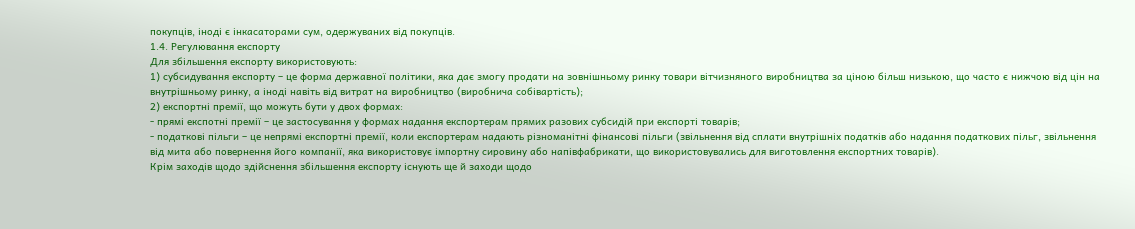покупців, іноді є інкасаторами сум, одержуваних від покупців.
1.4. Регулювання експорту
Для збільшення експорту використовують:
1) субсидування експорту – це форма державної політики, яка дає змогу продати на зовнішньому ринку товари вітчизняного виробництва за ціною більш низькою, що часто є нижчою від цін на внутрішньому ринку, а іноді навіть від витрат на виробництво (виробнича собівартість);
2) експортні премії, що можуть бути у двох формах:
- прямі експотні премії – це застосування у формах надання експортерам прямих разових субсидій при експорті товарів;
- податкові пільги – це непрямі експортні премії, коли експортерам надають різноманітні фінансові пільги (звільнення від сплати внутрішніх податків або надання податкових пільг, звільнення від мита або повернення його компанії, яка використовує імпортну сировину або напівфабрикати, що використовувались для виготовлення експортних товарів).
Крім заходів щодо здійснення збільшення експорту існують ще й заходи щодо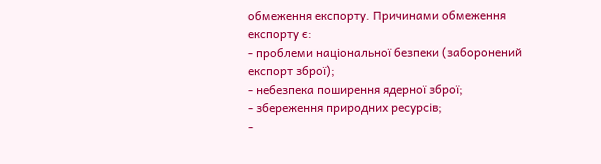обмеження експорту. Причинами обмеження експорту є:
- проблеми національної безпеки (заборонений експорт зброї);
- небезпека поширення ядерної зброї;
- збереження природних ресурсів;
-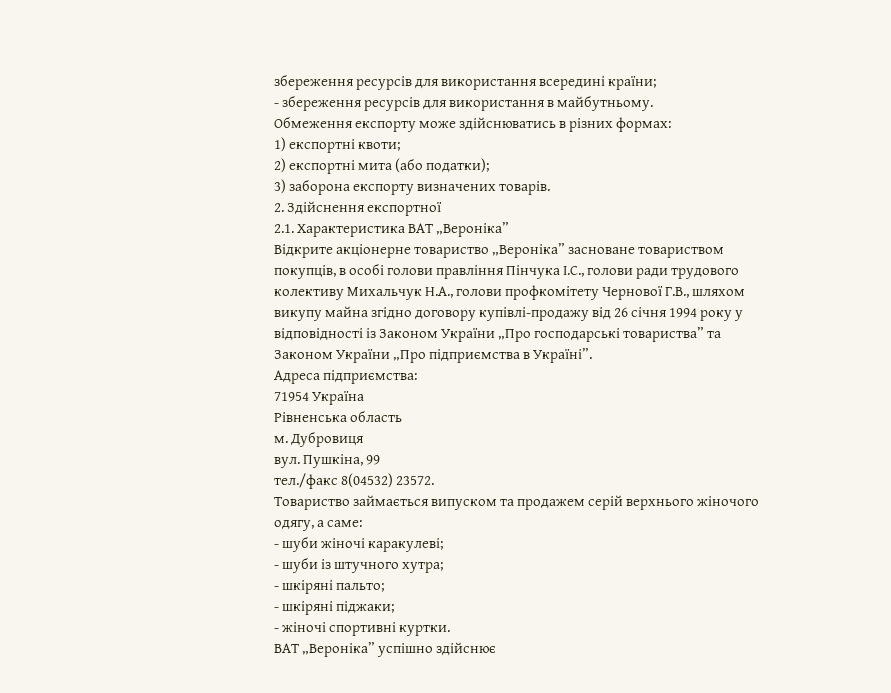збереження ресурсів для використання всередині країни;
- збереження ресурсів для використання в майбутньому.
Обмеження експорту може здійснюватись в різних формах:
1) експортні квоти;
2) експортні мита (або податки);
3) заборона експорту визначених товарів.
2. Здійснення експортної
2.1. Характеристика ВАТ „Вероніка”
Відкрите акціонерне товариство „Вероніка” засноване товариством покупців, в особі голови правління Пінчука І.С., голови ради трудового колективу Михальчук Н.А., голови профкомітету Чернової Г.В., шляхом викупу майна згідно договору купівлі-продажу від 26 січня 1994 року у відповідності із Законом України „Про господарські товариства” та Законом України „Про підприємства в Україні”.
Адреса підприємства:
71954 Україна
Рівненська область
м. Дубровиця
вул. Пушкіна, 99
тел./факс 8(04532) 23572.
Товариство займається випуском та продажем серій верхнього жіночого одягу, а саме:
- шуби жіночі каракулеві;
- шуби із штучного хутра;
- шкіряні пальто;
- шкіряні піджаки;
- жіночі спортивні куртки.
ВАТ „Вероніка” успішно здійснює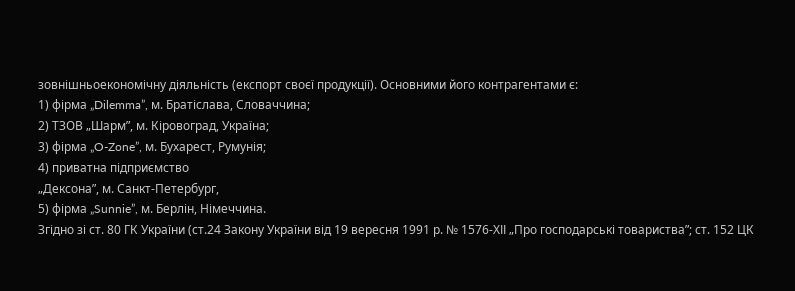зовнішньоекономічну діяльність (експорт своєї продукції). Основними його контрагентами є:
1) фірма „Dilemma”, м. Братіслава, Словаччина;
2) ТЗОВ „Шарм”, м. Кіровоград, Україна;
3) фірма „O-Zone”, м. Бухарест, Румунія;
4) приватна підприємство
„Дексона”, м. Санкт-Петербург,
5) фірма „Sunnie”, м. Берлін, Німеччина.
Згідно зі ст. 80 ГК України (ст.24 Закону України від 19 вересня 1991 р. № 1576-ХІІ „Про господарські товариства”; ст. 152 ЦК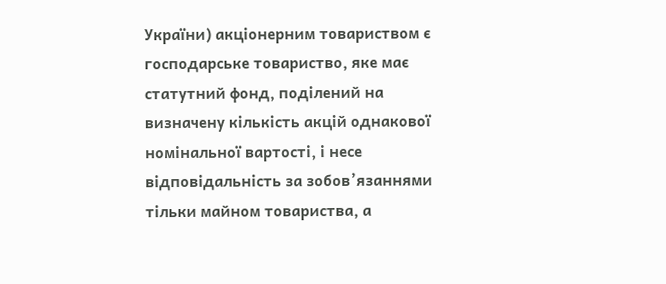України) акціонерним товариством є господарське товариство, яке має статутний фонд, поділений на визначену кількість акцій однакової номінальної вартості, і несе відповідальність за зобов’язаннями тільки майном товариства, а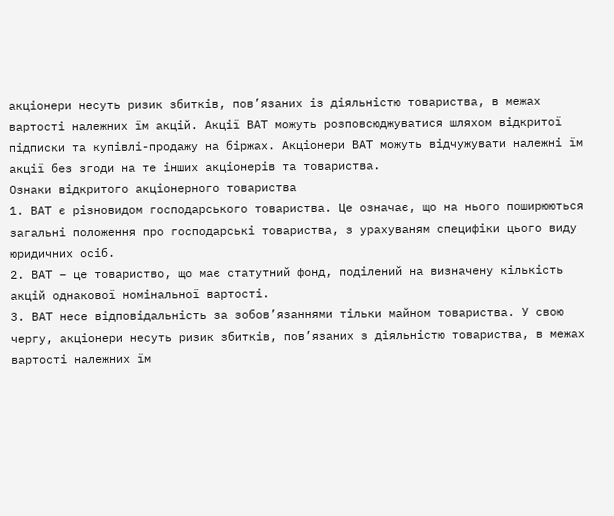акціонери несуть ризик збитків, пов’язаних із діяльністю товариства, в межах вартості належних їм акцій. Акції ВАТ можуть розповсюджуватися шляхом відкритої підписки та купівлі-продажу на біржах. Акціонери ВАТ можуть відчужувати належні їм акції без згоди на те інших акціонерів та товариства.
Ознаки відкритого акціонерного товариства
1. ВАТ є різновидом господарського товариства. Це означає, що на нього поширюються загальні положення про господарські товариства, з урахуваням специфіки цього виду юридичних осіб.
2. ВАТ – це товариство, що має статутний фонд, поділений на визначену кількість акцій однакової номінальної вартості.
3. ВАТ несе відповідальність за зобов’язаннями тільки майном товариства. У свою чергу, акціонери несуть ризик збитків, пов’язаних з діяльністю товариства, в межах вартості належних їм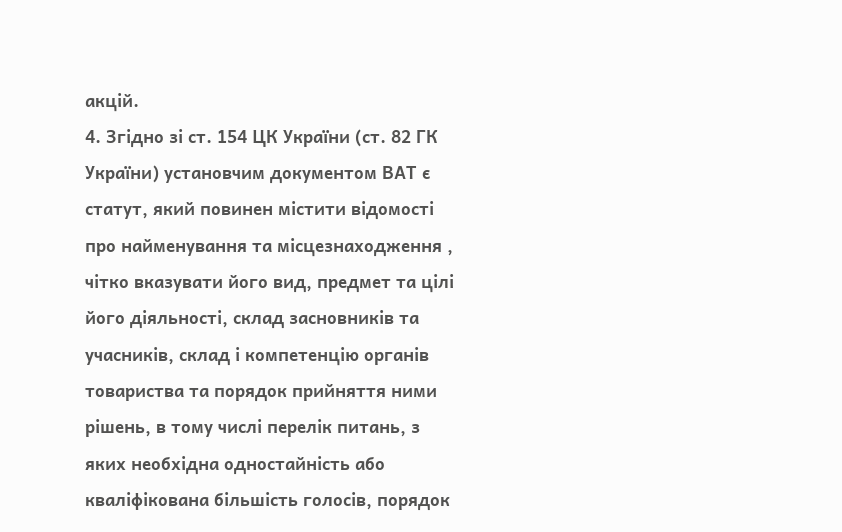акцій.
4. Згідно зі ст. 154 ЦК України (ст. 82 ГК України) установчим документом ВАТ є статут, який повинен містити відомості про найменування та місцезнаходження , чітко вказувати його вид, предмет та цілі його діяльності, склад засновників та учасників, склад і компетенцію органів товариства та порядок прийняття ними рішень, в тому числі перелік питань, з яких необхідна одностайність або кваліфікована більшість голосів, порядок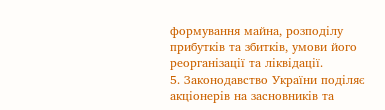формування майна, розподілу прибутків та збитків, умови його реорганізації та ліквідації.
5. Законодавство України поділяє акціонерів на засновників та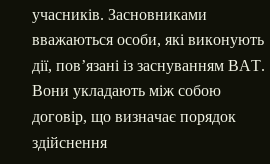учасників. Засновниками вважаються особи, які виконують дії, пов’язані із заснуванням ВАТ. Вони укладають між собою договір, що визначає порядок здійснення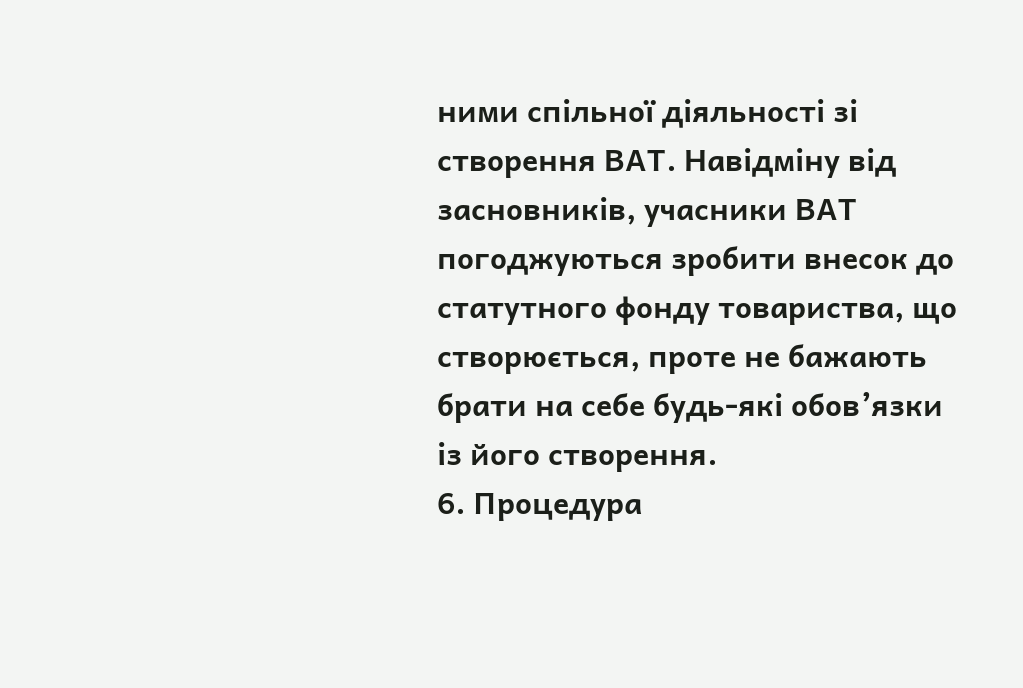ними спільної діяльності зі створення ВАТ. Навідміну від засновників, учасники ВАТ погоджуються зробити внесок до статутного фонду товариства, що створюється, проте не бажають брати на себе будь-які обов’язки із його створення.
6. Процедура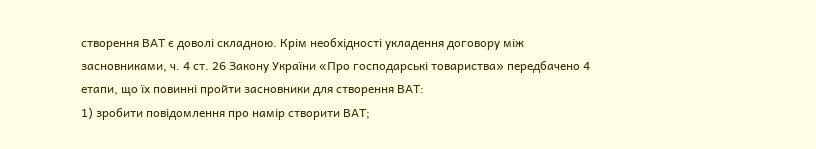створення ВАТ є доволі складною. Крім необхідності укладення договору між засновниками, ч. 4 ст. 26 Закону України «Про господарські товариства» передбачено 4 етапи, що їх повинні пройти засновники для створення ВАТ:
1) зробити повідомлення про намір створити ВАТ;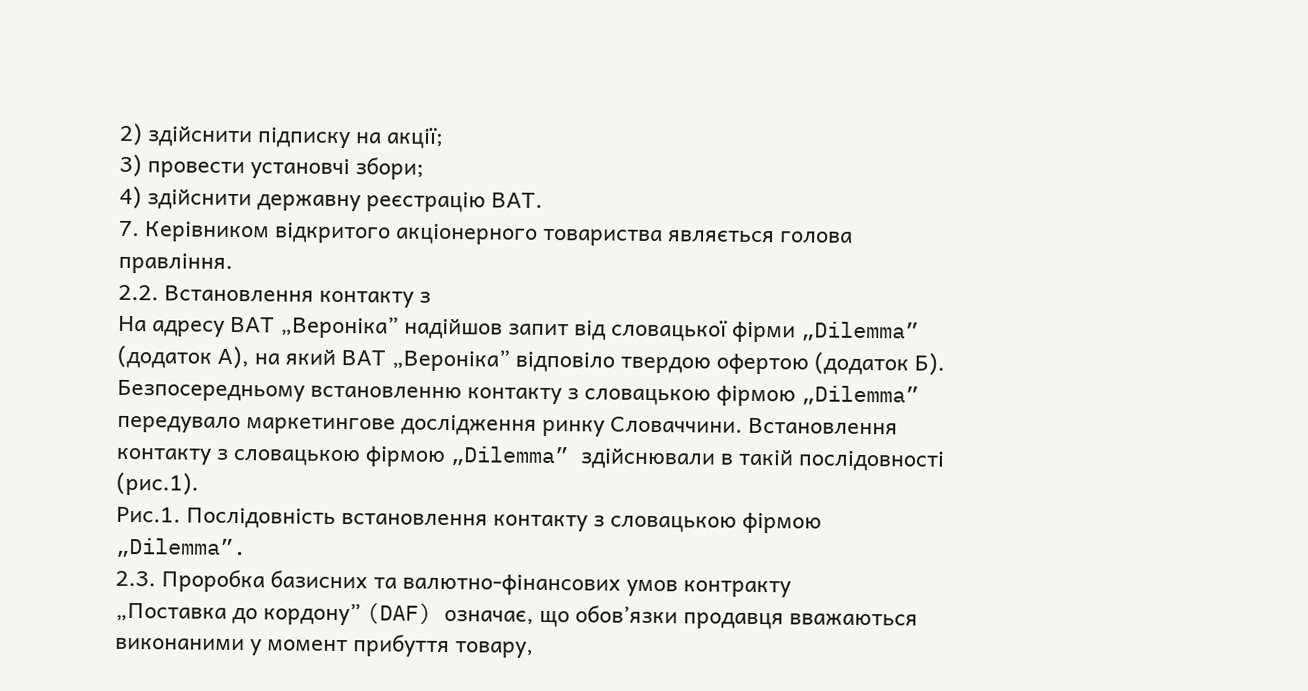2) здійснити підписку на акції;
3) провести установчі збори;
4) здійснити державну реєстрацію ВАТ.
7. Керівником відкритого акціонерного товариства являється голова правління.
2.2. Встановлення контакту з
На адресу ВАТ „Вероніка” надійшов запит від словацької фірми „Dilemma” (додаток А), на який ВАТ „Вероніка” відповіло твердою офертою (додаток Б).
Безпосередньому встановленню контакту з словацькою фірмою „Dilemma” передувало маркетингове дослідження ринку Словаччини. Встановлення контакту з словацькою фірмою „Dilemma” здійснювали в такій послідовності (рис.1).
Рис.1. Послідовність встановлення контакту з словацькою фірмою „Dilemma”.
2.3. Проробка базисних та валютно-фінансових умов контракту
„Поставка до кордону” (DAF) означає, що обов’язки продавця вважаються виконаними у момент прибуття товару,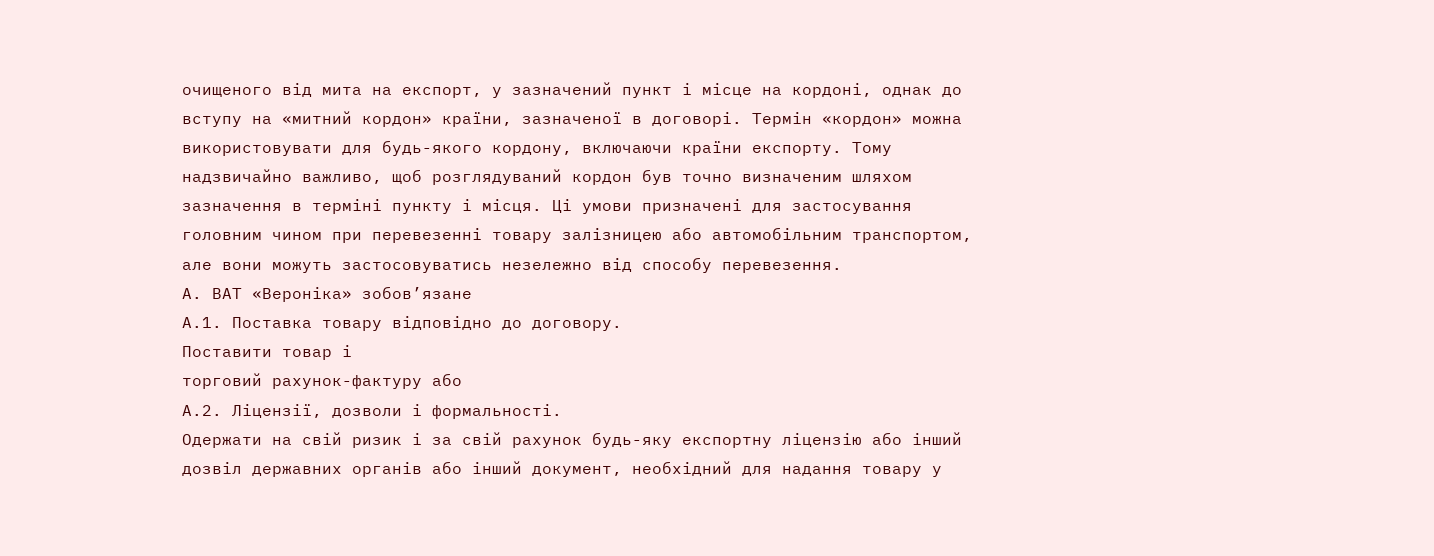очищеного від мита на експорт, у зазначений пункт і місце на кордоні, однак до вступу на «митний кордон» країни, зазначеної в договорі. Термін «кордон» можна використовувати для будь-якого кордону, включаючи країни експорту. Тому надзвичайно важливо, щоб розглядуваний кордон був точно визначеним шляхом зазначення в терміні пункту і місця. Ці умови призначені для застосування головним чином при перевезенні товару залізницею або автомобільним транспортом, але вони можуть застосовуватись незележно від способу перевезення.
А. ВАТ «Вероніка» зобов’язане
А.1. Поставка товару відповідно до договору.
Поставити товар і
торговий рахунок-фактуру або
А.2. Ліцензії, дозволи і формальності.
Одержати на свій ризик і за свій рахунок будь-яку експортну ліцензію або інший дозвіл державних органів або інший документ, необхідний для надання товару у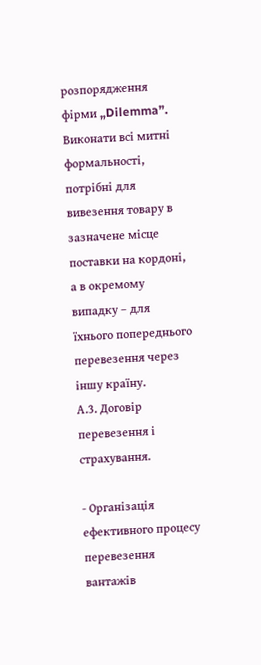розпорядження фірми „Dilemma”. Виконати всі митні формальності, потрібні для вивезення товару в зазначене місце поставки на кордоні, а в окремому випадку – для їхнього попереднього перевезення через іншу країну.
А.3. Договір перевезення і страхування.

- Організація ефективного процесу перевезення вантажів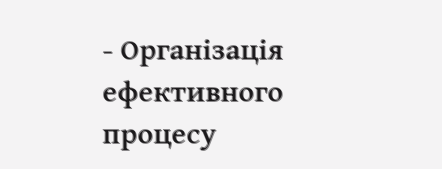- Організація ефективного процесу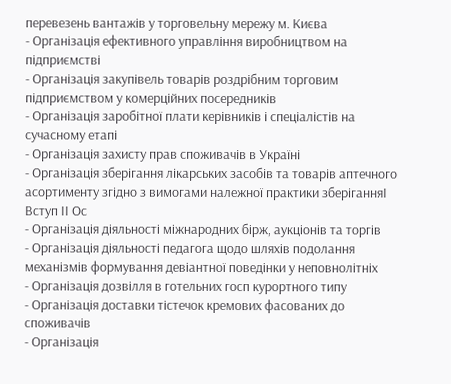перевезень вантажів у торговельну мережу м. Києва
- Організація ефективного управління виробництвом на підприємстві
- Організація закупівель товарів роздрібним торговим підприємством у комерційних посередників
- Організація заробітної плати керівників і спеціалістів на сучасному етапі
- Організація захисту прав споживачів в Україні
- Організація зберігання лікарських засобів та товарів аптечного асортименту згідно з вимогами належної практики зберіганняІ Вступ ІІ Ос
- Організація діяльності міжнародних бірж, аукціонів та торгів
- Організація діяльності педагога щодо шляхів подолання механізмів формування девіантної поведінки у неповнолітніх
- Організація дозвілля в готельних госп курортного типу
- Організація доставки тістечок кремових фасованих до споживачів
- Організація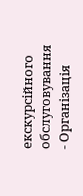екскурсійного обслуговування
- Організація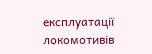експлуатації локомотивів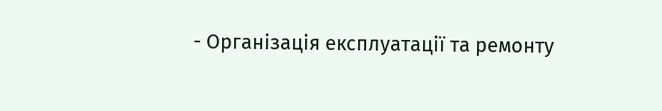- Організація експлуатації та ремонту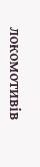локомотивів